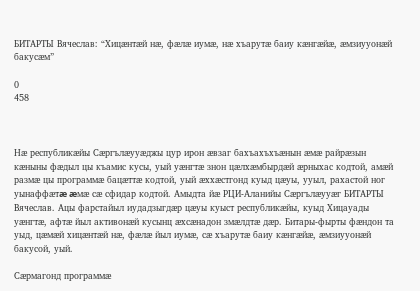БИТАРТЫ Вячеслав: “Хицæнтæй нæ, фæлæ иумæ, нæ хъарутæ баиу кæнгæйæ, æмзиууонæй бакусæм”

0
458



Нæ республикæйы Сæргълæууæджы цур ирон æвзаг бахъахъхъæнын æмæ райрæзын кæныны фæдыл цы къамис кусы, уый уæнгтæ знон цæлхæмбырдæй æрныхас кодтой, амæй размæ цы программæ бацæттæ кодтой, уый æххæстгонд куыд цæуы, ууыл, рахастой ног уынаффæтæ æмæ сæ сфидар кодтой. Амыдта йæ РЦИ-Аланийы Сæргълæууæг БИТАРТЫ Вячеслав. Ацы фарстайыл иудадзыгдæр цæуы куыст республикæйы, куыд Хицауады уæнгтæ, афтæ йыл активонæй кусынц æхсæнадон змæлдтæ дæр. Битары-фырты фæндон та уыд, цæмæй хицæнтæй нæ, фæлæ йыл иумæ, сæ хъарутæ баиу кæнгæйæ, æмзиууонæй бакусой, уый.

Сæрмагонд программæ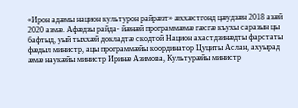«Ирон адæмы национ культурон райрæзт» æххæстгонд цæудзæн 2018 азæй 2020 азмæ. Афæдзы райда- йæнæй программæмæ гæсгæ къухы саразын цы бафтыд, уый тыххæй докладтæ скодтой Национ ахастдзинæдты фарстаты фæдыл министр, ацы программæйы координатор Цуциты Аслан, ахуырад æмæ наукæйы министр Иринæ Азимова, Культурæйы министр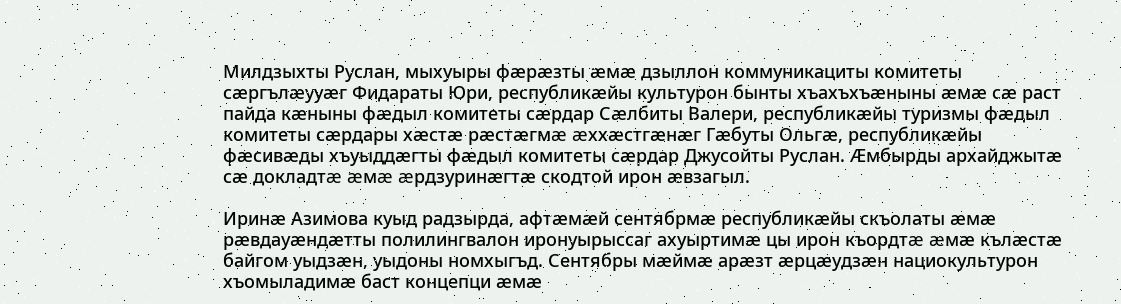Милдзыхты Руслан, мыхуыры фæрæзты æмæ дзыллон коммуникациты комитеты сæргълæууæг Фидараты Юри, республикæйы культурон бынты хъахъхъæныны æмæ сæ раст пайда кæныны фæдыл комитеты сæрдар Сæлбиты Валери, республикæйы туризмы фæдыл комитеты сæрдары хæстæ рæстæгмæ æххæстгæнæг Гæбуты Ольгæ, республикæйы фæсивæды хъуыддæгты фæдыл комитеты сæрдар Джусойты Руслан. Æмбырды архайджытæ сæ докладтæ æмæ æрдзуринæгтæ скодтой ирон æвзагыл.

Иринæ Азимова куыд радзырда, афтæмæй сентябрмæ республикæйы скъолаты æмæ рæвдауæндæтты полилингвалон иронуырыссаг ахуыртимæ цы ирон къордтæ æмæ кълæстæ байгом уыдзæн, уыдоны номхыгъд. Сентябры мæймæ арæзт æрцæудзæн нациокультурон хъомыладимæ баст концепци æмæ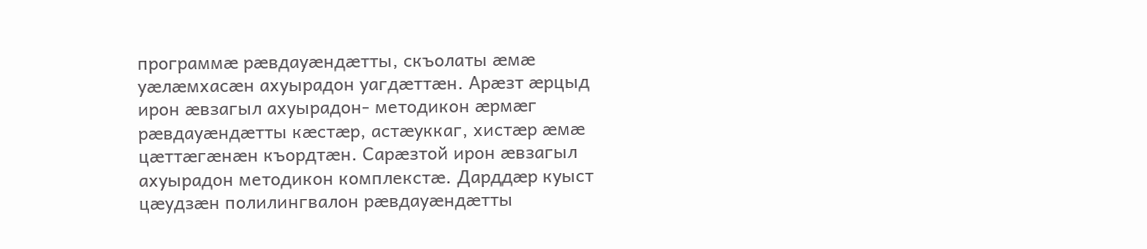программæ рæвдауæндæтты, скъолаты æмæ уæлæмхасæн ахуырадон уагдæттæн. Арæзт æрцыд ирон æвзагыл ахуырадон- методикон æрмæг рæвдауæндæтты кæстæр, астæуккаг, хистæр æмæ цæттæгæнæн къордтæн. Сарæзтой ирон æвзагыл ахуырадон методикон комплекстæ. Дарддæр куыст цæудзæн полилингвалон рæвдауæндæтты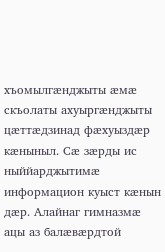хъомылгæнджыты æмæ скъолаты ахуыргæнджыты цæттæдзинад фæхуыздæр кæныныл. Сæ зæрды ис ныййарджытимæ информацион куыст кæнын дæр. Алайнаг гимназмæ ацы аз балæвæрдтой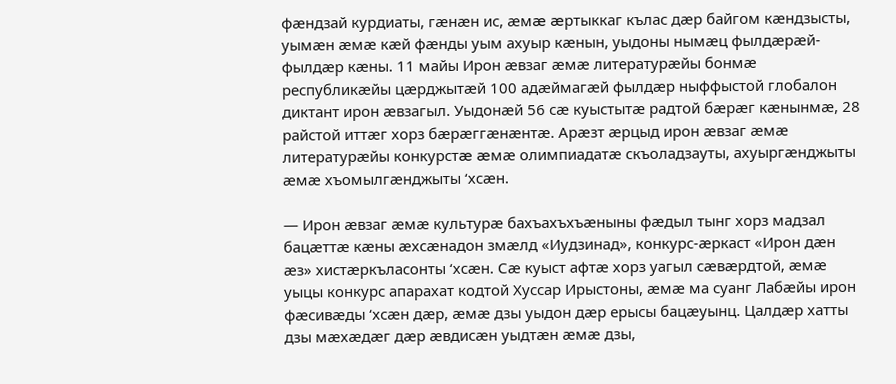фæндзай курдиаты, гæнæн ис, æмæ æртыккаг кълас дæр байгом кæндзысты, уымæн æмæ кæй фæнды уым ахуыр кæнын, уыдоны нымæц фылдæрæй-фылдæр кæны. 11 майы Ирон æвзаг æмæ литературæйы бонмæ республикæйы цæрджытæй 100 адæймагæй фылдæр ныффыстой глобалон диктант ирон æвзагыл. Уыдонæй 56 сæ куыстытæ радтой бæрæг кæнынмæ, 28 райстой иттæг хорз бæрæггæнæнтæ. Арæзт æрцыд ирон æвзаг æмæ литературæйы конкурстæ æмæ олимпиадатæ скъоладзауты, ахуыргæнджыты æмæ хъомылгæнджыты ‘хсæн.

— Ирон æвзаг æмæ культурæ бахъахъхъæныны фæдыл тынг хорз мадзал бацæттæ кæны æхсæнадон змæлд «Иудзинад», конкурс-æркаст «Ирон дæн æз» хистæркъласонты ‘хсæн. Сæ куыст афтæ хорз уагыл сæвæрдтой, æмæ уыцы конкурс апарахат кодтой Хуссар Ирыстоны, æмæ ма суанг Лабæйы ирон фæсивæды ‘хсæн дæр, æмæ дзы уыдон дæр ерысы бацæуынц. Цалдæр хатты дзы мæхæдæг дæр æвдисæн уыдтæн æмæ дзы,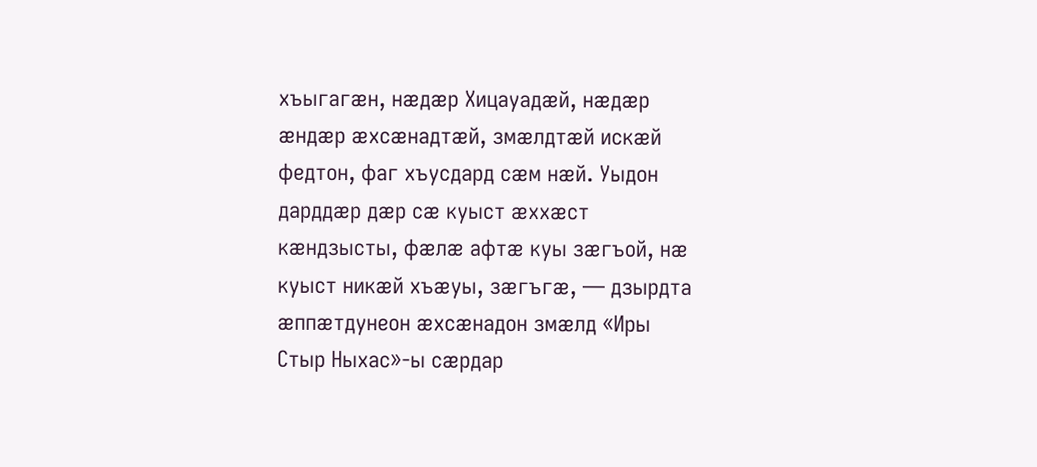хъыгагæн, нæдæр Хицауадæй, нæдæр æндæр æхсæнадтæй, змæлдтæй искæй федтон, фаг хъусдард сæм нæй. Уыдон дарддæр дæр сæ куыст æххæст кæндзысты, фæлæ афтæ куы зæгъой, нæ куыст никæй хъæуы, зæгъгæ, — дзырдта æппæтдунеон æхсæнадон змæлд «Иры Стыр Ныхас»-ы сæрдар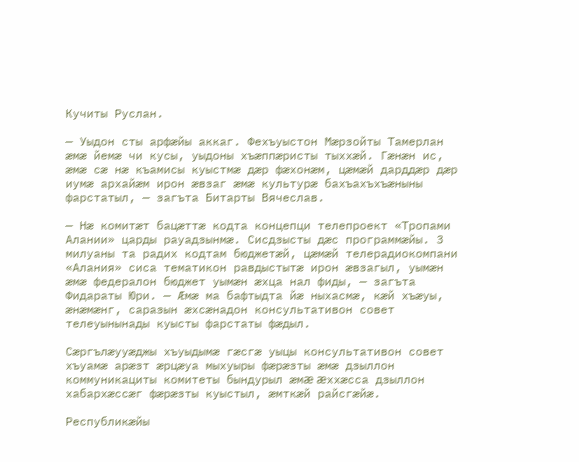Кучиты Руслан.

— Уыдон сты арфæйы аккаг. Фехъуыстон Мæрзойты Тамерлан æмæ йемæ чи кусы, уыдоны хъæппæристы тыххæй. Гæнæн ис, æмæ сæ нæ къамисы куыстмæ дæр фæхонæм, цæмæй дарддæр дæр иумæ архайæм ирон æвзаг æмæ культурæ бахъахъхъæныны фарстатыл, — загъта Битарты Вячеслав.

— Нæ комитæт бацæттæ кодта концепци телепроект «Тропами Алании» царды рауадзынмæ. Сисдзысты дæс программæйы. 3 милуаны та радих кодтам бюджетæй, цæмæй телерадиокомпани «Алания» сиса тематикон равдыстытæ ирон æвзагыл, уымæн æмæ федералон бюджет уымæн æхца нал фиды, — загъта Фидараты Юри. — Æмæ ма бафтыдта йæ ныхасмæ, кæй хъæуы, æнæмæнг, саразын æхсæнадон консультативон совет телеуынынады куысты фарстаты фæдыл.

Сæргълæууæджы хъуыдымæ гæсгæ уыцы консультативон совет хъуамæ арæзт æрцæуа мыхуыры фæрæзты æмæ дзыллон коммуникациты комитеты бындурыл æмæ æххæсса дзыллон хабархæссæг фæрæзты куыстыл, æмткæй райсгæйæ.

Республикæйы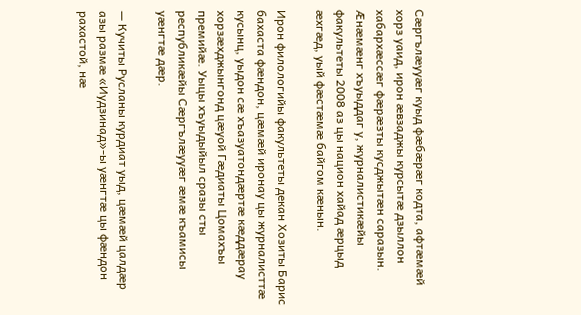Сæргълæууæг куыд фæбæрæг кодта, афтæмæй хорз уаид, ирон æвзаджы курсытæ дзыллон хабархæссæг фæрæзты кусджытæн саразын. Æнæмæнг хъуыддаг у, журналистикæйы факультеты 2008 аз цы национ хайад æрцыд æхгæд, уый фæстæмæ байгом кæнын.

Ирон филологийы факультеты декан Хозиты Барис бахаста фæндон, цæмæй иронау цы журналисттæ кусынц, уыдон сæ хъазуатондæртæ кæддæрау хорзæхджынгонд цæуой Гæдиаты Цомахъы премийæ. Уыцы хъуыдыйыл сразы сты республикæйы Сæргълæууæг æмæ къамисы уæнгтæ дæр.

— Кучиты Русланы курдиат уыд, цæмæй цалдæр азы размæ «Иудзинад»-ы уæнгтæ цы фæндон рахастой, нæ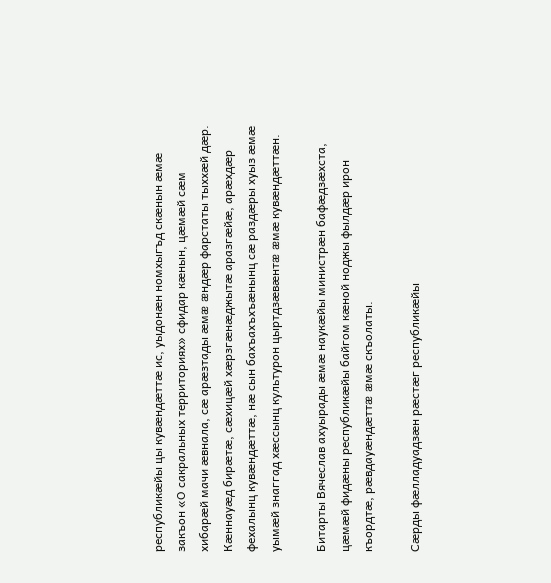республикæйы цы кувæндæттæ ис, уыдонæн номхыгъд скæнын æмæ закъон «О сакральных территориях» сфидар кæнын, цæмæй сæм хибарæй мачи æвнала, сæ арæзтады æмæ æндæр фарстаты тыххæй дæр. Кæннауæд бирæтæ, сæхицæй хæрзгæнæджытæ аразгæйæ, арæхдæр фехалынц кувæндæттæ, нæ сын бахъахъхъæнынц сæ раздæры хуыз æмæ уымæй знаггад хæссынц культурон цыртдзæвæнтæ æмæ кувæндæттæн.

Битарты Вячеслав ахуырады æмæ наукæйы министрæн бафæдзæхста, цæмæй фидæны республикæйы байгом кæной ноджы фылдæр ирон къордтæ, рæвдауæндæттæ æмæ скъолаты.

Сæрды фæлладуадзæн рæстæг республикæйы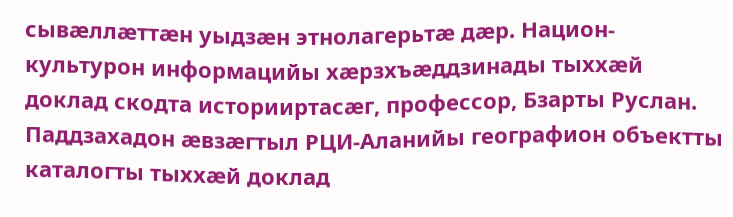сывæллæттæн уыдзæн этнолагерьтæ дæр. Национ-культурон информацийы хæрзхъæддзинады тыххæй доклад скодта историиртасæг, профессор, Бзарты Руслан. Паддзахадон æвзæгтыл РЦИ-Аланийы географион объектты каталогты тыххæй доклад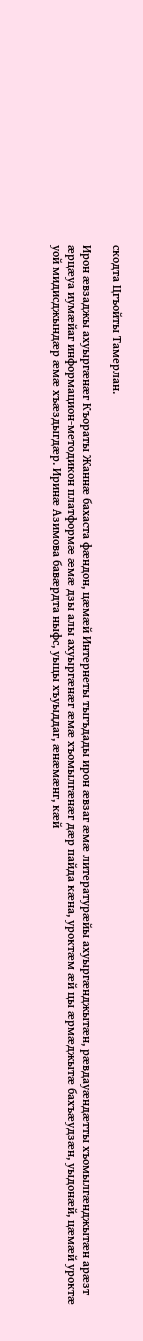скодта Цгъойты Тамерлан.

Ирон æвзаджы ахуыргæнæг Къораты Жаннæ бахаста фæндон, цæмæй Интернеты тыгъдады ирон æвзаг æмæ литературæйы ахуыргæнджытæн, рæвдауæндæтты хъомылгæнджытæн арæзт æрцæуа иумæйаг информацион-методикон платформæ æмæ дзы алы ахуыргæнæг æмæ хъомылгæнæг дæр пайда кæна, уроктæм æй цы æрмæджытæ бахъæудзæн, уыдонæй, цæмæй уроктæ уой мидисджындæр æмæ хъæздыгдæр. Иринæ Азимова бавæрдта ныфс, уыцы хъуыддаг, æнæмæнг, кæй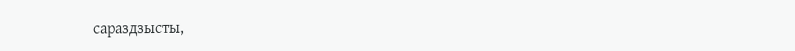сараздзысты,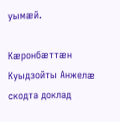уымæй.

Кæронбæттæн Куыдзойты Анжелæ скодта доклад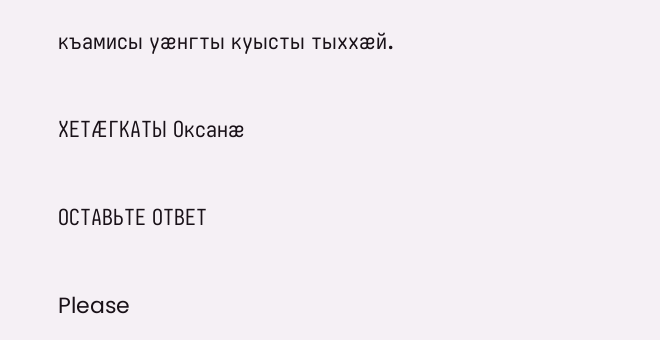къамисы уæнгты куысты тыххæй.

ХЕТÆГКАТЫ Оксанæ

ОСТАВЬТЕ ОТВЕТ

Please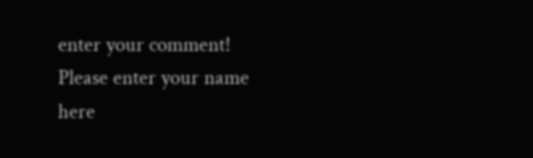enter your comment!
Please enter your name here